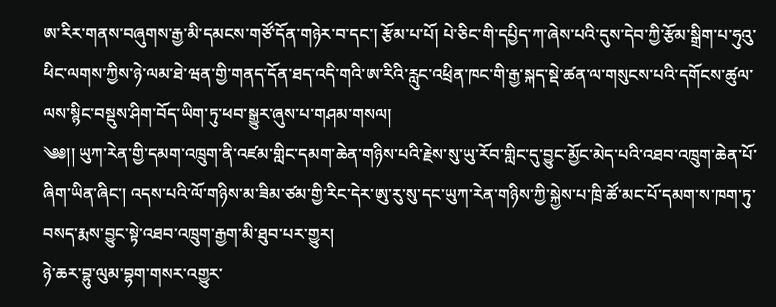ཨ་རིར་གནས་བཞུགས་རྒྱ་མི་དམངས་གཙོ་དོན་གཉེར་བ་དང་། རྩོམ་པ་པོ། པེ་ཅིང་གི་དཔྱིད་ཀ་ཞེས་པའི་དུས་དེབ་ཀྱི་རྩོམ་སྒྲིག་པ་ཧུའུ་ཕིང་ལགས་ཀྱིས་ཉེ་ལམ་ཐེ་ཝན་གྱི་གནད་དོན་ཐད་འདི་གའི་ཨ་རིའི་རླུང་འཕྲིན་ཁང་གི་རྒྱ་སྐད་སྡེ་ཚན་ལ་གསུངས་པའི་དགོངས་ཚུལ་ལས་སྙིང་བསྡུས་ཤིག་བོད་ཡིག་ཏུ་ཕབ་སྒྱུར་ཞུས་པ་གཤམ་གསལ།
༄༅།། ཡུཀ་རེན་གྱི་དམག་འཁྲུག་ནི་འཛམ་གླིང་དམག་ཆེན་གཉིས་པའི་རྗེས་སུ་ཡུ་རོབ་གླིང་དུ་བྱུང་མྱོང་མེད་པའི་འཐབ་འཁྲུག་ཆེན་པོ་ཞིག་ཡིན་ཞིང་། འདས་པའི་ལོ་གཉིས་མ་ཟིམ་ཙམ་གྱི་རིང་དེར་ཨུ་རུ་སུ་དང་ཡུཀ་རེན་གཉིས་ཀྱི་སྐྱེས་པ་ཁྲི་ཚོ་མང་པོ་དམག་ས་ཁག་ཏུ་བསད་རྨས་བྱུང་སྟེ་འཐབ་འཁྲུག་རྒྱག་མི་ཐུབ་པར་གྱུར།
ཉེ་ཆར་བྷུ་ལུམ་བྷག་གསར་འགྱུར་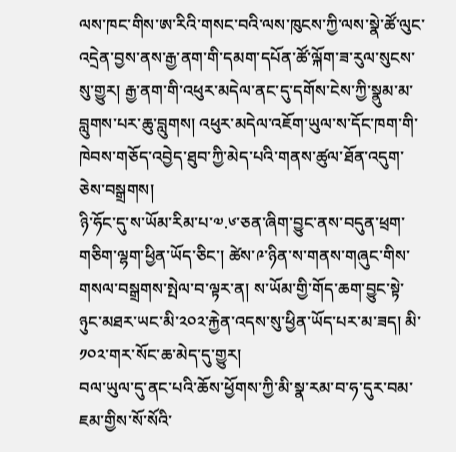ལས་ཁང་གིས་ཨ་རིའི་གསང་བའི་ལས་ཁུངས་ཀྱི་ལས་སྣེ་ཚོ་ལུང་འདྲེན་བྱས་ནས་རྒྱ་ནག་གི་དམག་དཔོན་ཚོ་ལྐོག་ཟ་རུལ་སུངས་སུ་གྱུར། རྒྱ་ནག་གི་འཕུར་མདེལ་ནང་དུ་དགོས་ངེས་ཀྱི་སྣུམ་མ་བླུགས་པར་ཆུ་བླུགས། འཕུར་མདེལ་འཇོག་ཡུལ་ས་དོང་ཁག་གི་ཁེབས་གཅོད་འབྱེད་ཐུབ་ཀྱི་མེད་པའི་གནས་ཚུལ་ཐོན་འདུག་ཅེས་བསྒྲགས།
ཉི་ཧོང་དུ་ས་ཡོམ་རིམ་པ་༧.༦་ཅན་ཞིག་བྱུང་ནས་བདུན་ཕྲག་གཅིག་ལྷག་ཕྱིན་ཡོད་ཅིང་། ཚེས་༩་ཉིན་ས་གནས་གཞུང་གིས་གསལ་བསྒྲགས་སྤེལ་བ་ལྟར་ན། ས་ཡོམ་གྱི་གོད་ཆག་བྱུང་སྟེ་ཉུང་མཐར་ཡང་མི་༢༠༢་རྐྱེན་འདས་སུ་ཕྱིན་ཡོད་པར་མ་ཟད། མི་༡༠༢་གར་སོང་ཆ་མེད་དུ་གྱུར།
བལ་ཡུལ་དུ་ནང་པའི་ཆོས་ཕྱོགས་ཀྱི་མི་སྣ་རམ་བ་ཧ་དུར་བམ་ཇམ་གྱིས་སོ་སོའི་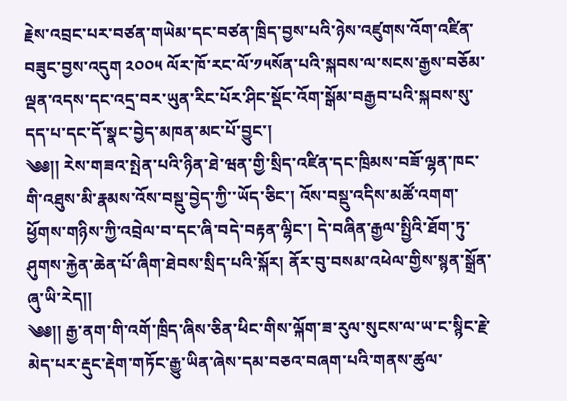རྗེས་འབྲང་པར་བཙན་གཡེམ་དང་བཙན་ཁྲིད་བྱས་པའི་ཉེས་འཛུགས་འོག་འཛིན་བཟུང་བྱས་འདུག ༢༠༠༥ ལོར་ཁོ་རང་ལོ་༡༥སོན་པའི་སྐབས་ལ་སངས་རྒྱས་བཅོམ་ལྡན་འདས་དང་འདྲ་བར་ཡུན་རིང་པོར་ཤིང་སྡོང་འོག་སྒོམ་བརྒྱབ་པའི་སྐབས་སུ་དད་པ་དང་དོ་སྣང་བྱེད་མཁན་མང་པོ་བྱུང་།
༄༅།། རེས་གཟའ་སྤེན་པའི་ཉིན་ཐེ་ཝན་གྱི་སྲིད་འཛིན་དང་ཁྲིམས་བཟོ་ལྷན་ཁང་གི་འཐུས་མི་རྣམས་འོས་བསྡུ་བྱེད་ཀྱི་་ཡོད་ཅིང་། འོས་བསྡུ་འདིས་མཚོ་འགག་ཕྱོགས་གཉིས་ཀྱི་འབྲེལ་བ་དང་ཞི་བདེ་བརྟན་ལྷིང་། དེ་བཞིན་རྒྱལ་སྤྱིའི་ཐོག་ཏུ་ཤུགས་རྐྱེན་ཆེན་པོ་ཞིག་ཐེབས་སྲིད་པའི་སྐོར། ནོར་བུ་བསམ་འཕེལ་གྱིས་སྙན་སྒྲོན་ཞུ་ཡི་རེད།།
༄༅།། རྒྱ་ནག་གི་འགོ་ཁྲིད་ཞིས་ཅིན་ཕིང་གིས་ལྐོག་ཟ་རུལ་སུངས་ལ་ཡ་ང་སྙིང་རྗེ་མེད་པར་རྡུང་རྡེག་གཏོང་རྒྱུ་ཡིན་ཞེས་དམ་བཅའ་བཞག་པའི་གནས་ཚུལ་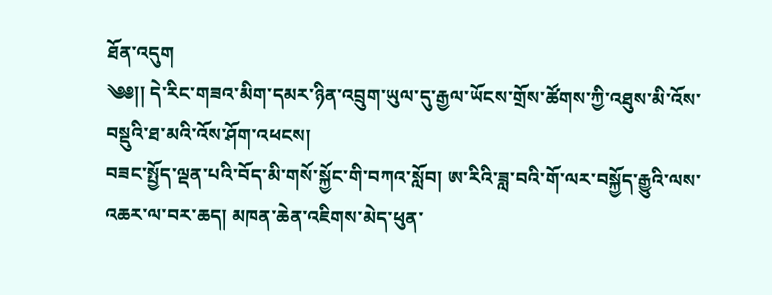ཐོན་འདུག
༄༅།། དེ་རིང་གཟའ་མིག་དམར་ཉིན་འབྲུག་ཡུལ་དུ་རྒྱལ་ཡོངས་གྲོས་ཚོགས་ཀྱི་འཐུས་མི་འོས་བསྡུའི་ཐ་མའི་འོས་ཤོག་འཕངས།
བཟང་སྤྱོད་ལྡན་པའི་བོད་མི་གསོ་སྐྱོང་གི་བཀའ་སློབ། ཨ་རིའི་ཟླ་བའི་གོ་ལར་བསྐྱོད་རྒྱུའི་ལས་འཆར་ལ་བར་ཆད། མཁན་ཆེན་འཇིགས་མེད་ཕུན་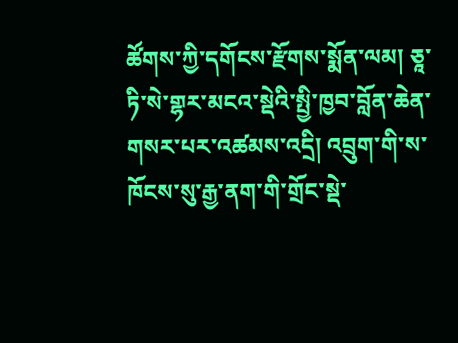ཚོགས་ཀྱི་དགོངས་རྫོགས་སྨོན་ལམ། ཅཱ་ཏི་སེ་གྷར་མངའ་སྡེའི་སྤྱི་ཁྱབ་བློན་ཆེན་གསར་པར་འཚམས་འདྲི། འབྲུག་གི་ས་ཁོངས་སུ་རྒྱ་ནག་གི་གྲོང་སྡེ་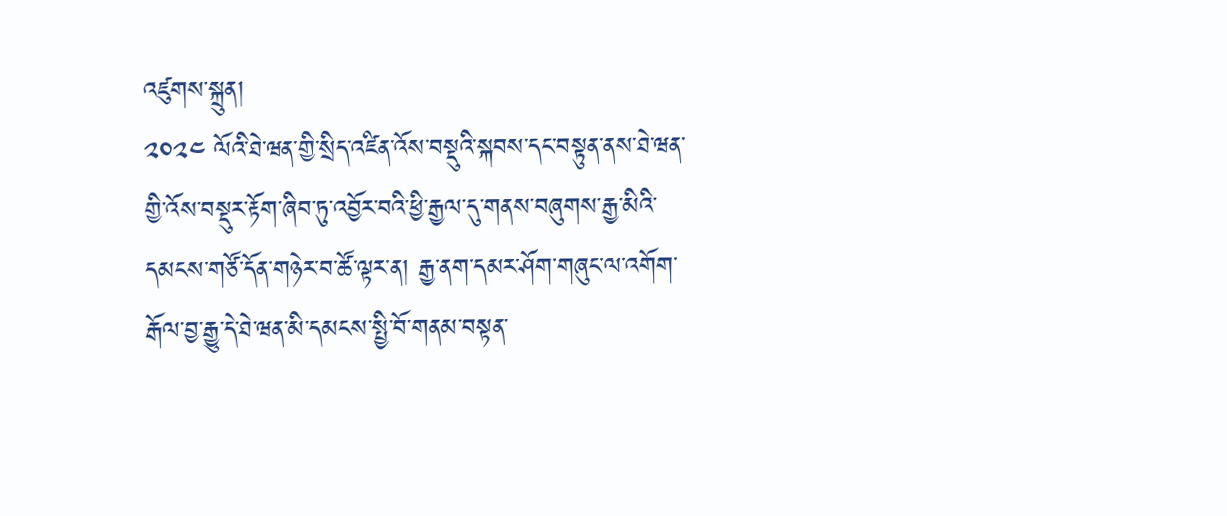འཛུགས་སྐྲུན།
༢༠༢༤ ལོའི་ཐེ་ཝན་གྱི་སྲིད་འཛིན་འོས་བསྡུའི་སྐབས་དང་བསྟུན་ནས་ཐེ་ཝན་གྱི་འོས་བསྡུར་རྟོག་ཞིབ་ཏུ་འབྱོར་བའི་ཕྱི་རྒྱལ་དུ་གནས་བཞུགས་རྒྱ་མིའི་དམངས་གཙོ་དོན་གཉེར་བ་ཚོ་ལྟར་ན། རྒྱ་ནག་དམར་ཤོག་གཞུང་ལ་འགོག་རྒོལ་བྱ་རྒྱུ་དེ་ཐེ་ཝན་མི་དམངས་སྤྱི་བོ་གནམ་བསྟན་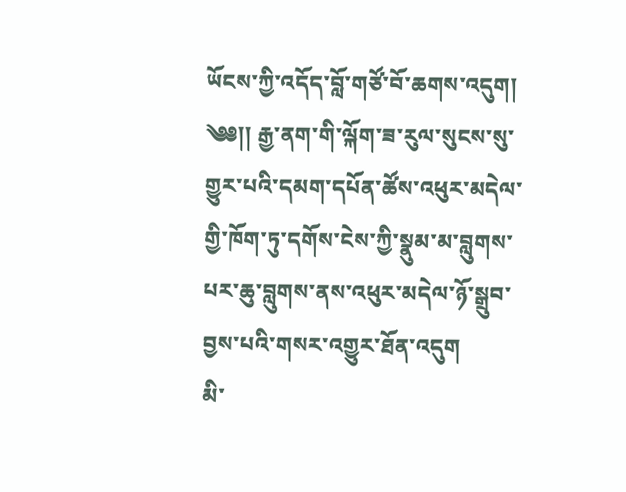ཡོངས་ཀྱི་འདོད་བློ་གཙོ་བོ་ཆགས་འདུག།
༄༅།། རྒྱ་ནག་གི་ལྐོག་ཟ་རུལ་སུངས་སུ་གྱུར་པའི་དམག་དཔོན་ཚོས་འཕུར་མདེལ་གྱི་ཁོག་ཏུ་དགོས་ངེས་ཀྱི་སྣུམ་མ་བླུགས་པར་ཆུ་བླུགས་ནས་འཕུར་མདེལ་ཉོ་སྒྲུབ་བྱས་པའི་གསར་འགྱུར་ཐོན་འདུག
མི་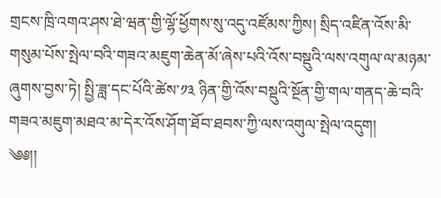གྲངས་ཁྲི་འགའ་ཤས་ཐེ་ཝན་གྱི་ལྷོ་ཕྱོགས་སུ་འདུ་འཛོམས་ཀྱིས། སྲིད་འཛིན་འོས་མི་གསུམ་པོས་སྤེལ་བའི་གཟའ་མཇུག་ཆེན་མོ་ཞེས་པའི་འོས་བསྡུའི་ལས་འགུལ་ལ་མཉམ་ཞུགས་བྱས་ཏེ། སྤྱི་ཟླ་དང་པོའི་ཚེས་༡༣ ཉིན་གྱི་འོས་བསྡུའི་སྔོན་གྱི་གལ་གནད་ཆེ་བའི་གཟའ་མཇུག་མཐའ་མ་དེར་འོས་ཤོག་ཐོབ་ཐབས་ཀྱི་ལས་འགུལ་སྤེལ་འདུག།
༄༅།།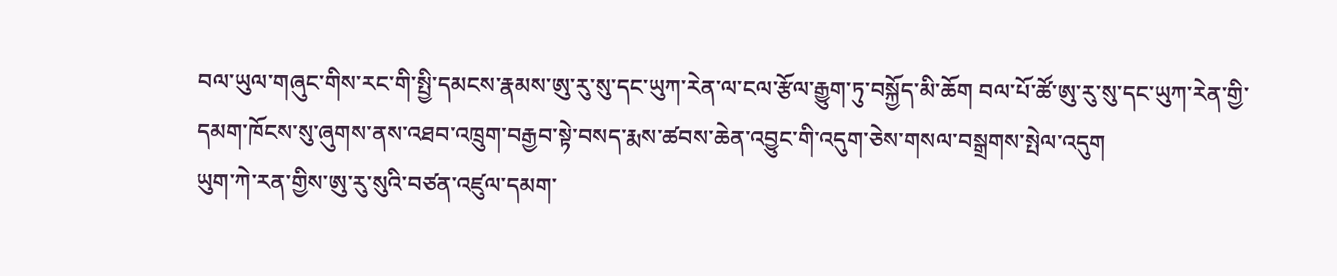བལ་ཡུལ་གཞུང་གིས་རང་གི་སྤྱི་དམངས་རྣམས་ཨུ་རུ་སུ་དང་ཡུཀ་རེན་ལ་ངལ་རྩོལ་རྒྱུག་ཏུ་བསྐྱོད་མི་ཆོག བལ་པོ་ཚོ་ཨུ་རུ་སུ་དང་ཡུཀ་རེན་གྱི་དམག་ཁོངས་སུ་ཞུགས་ནས་འཐབ་འཁྲུག་བརྒྱབ་སྟེ་བསད་རྨས་ཚབས་ཆེན་འབྱུང་གི་འདུག་ཅེས་གསལ་བསྒྲགས་སྤེལ་འདུག
ཡུག་ཀེ་རན་གྱིས་ཨུ་རུ་སུའི་བཙན་འཛུལ་དམག་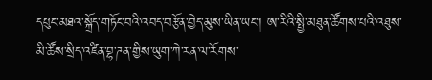དཔུང་མཐའ་སྐྲོད་གཏོང་བའི་འབད་བརྩོན་བྱེད་མུས་ཡིན་ཡང་། ཨ་རིའི་སྤྱི་མཐུན་ཚོགས་པའི་འཐུས་མི་ཚོས་སྲིད་འཛིན་བྷ་ཌན་གྱིས་ཡུག་ཀེ་རན་ལ་རོགས་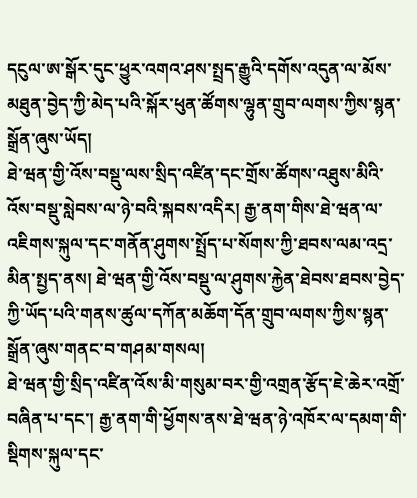དངུལ་ཨ་སྒོར་དུང་ཕྱུར་འགའ་ཤས་སྤྲད་རྒྱུའི་དགོས་འདུན་ལ་མོས་མཐུན་བྱེད་ཀྱི་མེད་པའི་སྐོར་ཕུན་ཚོགས་ལྷུན་གྲུབ་ལགས་ཀྱིས་སྙན་སྒྲོན་ཞུས་ཡོད།
ཐེ་ཝན་གྱི་འོས་བསྡུ་ལས་སྲིད་འཛིན་དང་གྲོས་ཚོགས་འཐུས་མིའི་འོས་བསྡུ་སླེབས་ལ་ཉེ་བའི་སྐབས་འདིར། རྒྱ་ནག་གིས་ཐེ་ཝན་ལ་འཇིགས་སྐུལ་དང་གནོན་ཤུགས་སྤྲོད་པ་སོགས་ཀྱི་ཐབས་ལམ་འདྲ་མིན་སྤྱད་ནས། ཐེ་ཝན་གྱི་འོས་བསྡུ་ལ་ཤུགས་རྐྱེན་ཐེབས་ཐབས་བྱེད་ཀྱི་ཡོད་པའི་གནས་ཚུལ་དཀོན་མཆོག་དོན་གྲུབ་ལགས་ཀྱིས་སྙན་སྒྲོན་ཞུས་གནང་བ་གཤམ་གསལ།
ཐེ་ཝན་གྱི་སྲིད་འཛིན་འོས་མི་གསུམ་བར་གྱི་འགྲན་རྩོད་ཇེ་ཆེར་འགྲོ་བཞིན་པ་དང་། རྒྱ་ནག་གི་ཕྱོགས་ནས་ཐེ་ཝན་ཉེ་འཁོར་ལ་དམག་གི་སྡིགས་སྐུལ་དང་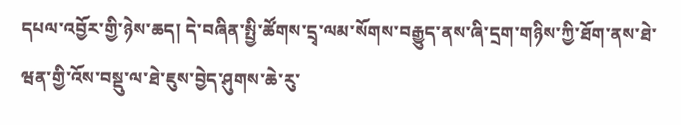དཔལ་འབྱོར་གྱི་ཉེས་ཆད། དེ་བཞིན་སྤྱི་ཚོགས་དྲྭ་ལམ་སོགས་བརྒྱུད་ནས་ཞི་དྲག་གཉིས་ཀྱི་ཐོག་ནས་ཐེ་ཝན་གྱི་འོས་བསྡུ་ལ་ཐེ་ཇུས་བྱེད་ཤུགས་ཆེ་རུ་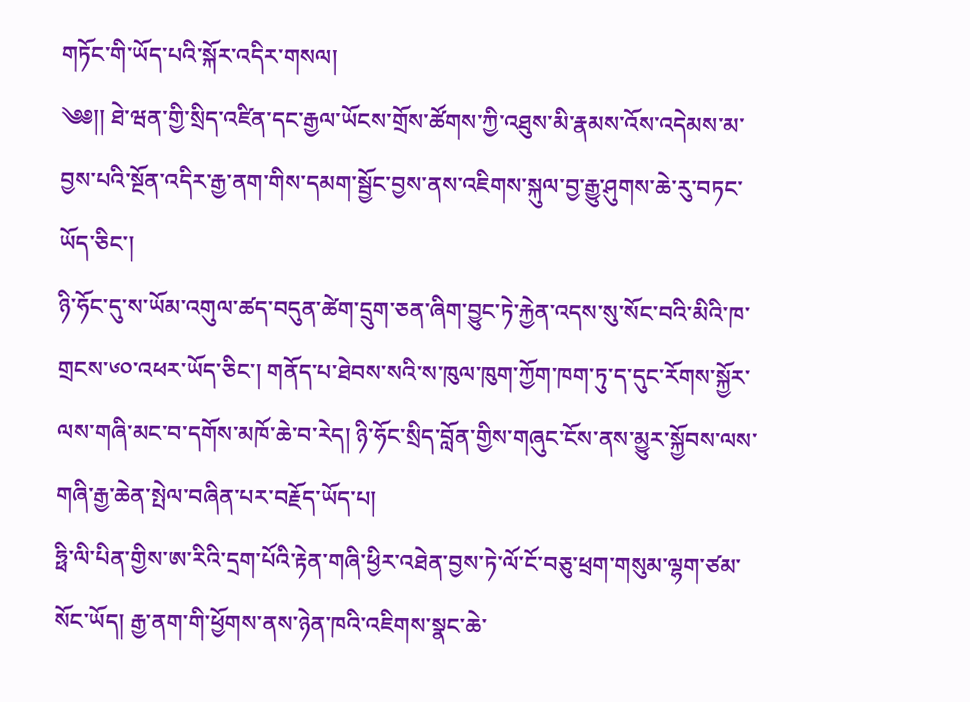གཏོང་གི་ཡོད་པའི་སྐོར་འདིར་གསལ།
༄༅།། ཐེ་ཝན་གྱི་སྲིད་འཛིན་དང་རྒྱལ་ཡོངས་གྲོས་ཚོགས་ཀྱི་འཐུས་མི་རྣམས་འོས་འདེམས་མ་བྱས་པའི་སྔོན་འདིར་རྒྱ་ནག་གིས་དམག་སྦྱོང་བྱས་ནས་འཇིགས་སྐུལ་བྱ་རྒྱུ་ཤུགས་ཆེ་རུ་བཏང་ཡོད་ཅིང་།
ཉི་ཧོང་དུ་ས་ཡོམ་འགུལ་ཚད་བདུན་ཚེག་དྲུག་ཅན་ཞིག་བྱུང་ཏེ་རྐྱེན་འདས་སུ་སོང་བའི་མིའི་ཁ་གྲངས་༦༠་འཕར་ཡོད་ཅིང་། གནོད་པ་ཐེབས་སའི་ས་ཁུལ་ཁུག་ཀྱོག་ཁག་ཏུ་ད་དུང་རོགས་སྐྱོར་ལས་གཞི་མང་བ་དགོས་མཁོ་ཆེ་བ་རེད། ཉི་ཧོང་སྲིད་བློན་གྱིས་གཞུང་ངོས་ནས་མྱུར་སྐྱོབས་ལས་གཞི་རྒྱ་ཆེན་སྤེལ་བཞིན་པར་བརྗོད་ཡོད་པ།
ཧྥི་ལི་པིན་གྱིས་ཨ་རིའི་དྲག་པོའི་རྟེན་གཞི་ཕྱིར་འཐེན་བྱས་ཏེ་ལོ་ངོ་བཅུ་ཕྲག་གསུམ་ལྷག་ཙམ་སོང་ཡོད། རྒྱ་ནག་གི་ཕྱོགས་ནས་ཉེན་ཁའི་འཇིགས་སྣང་ཆེ་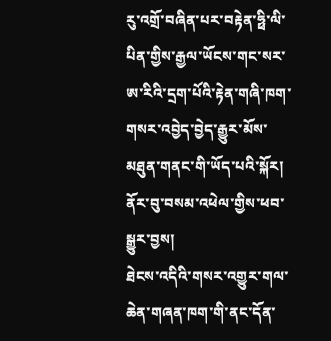རུ་འགྲོ་བཞིན་པར་བརྟེན་ཧྥི་ལི་པིན་གྱིས་རྒྱལ་ཡོངས་གང་སར་ཨ་རིའི་དྲག་པོའི་རྟེན་གཞི་ཁག་གསར་འབྱེད་བྱེད་རྒྱུར་མོས་མཐུན་གནང་གི་ཡོད་པའི་སྐོར། ནོར་བུ་བསམ་འཕེལ་གྱིས་ཕབ་སྒྱུར་བྱས།
ཐེངས་འདིའི་གསར་འགྱུར་གལ་ཆེན་གཞན་ཁག་གི་ནང་དོན་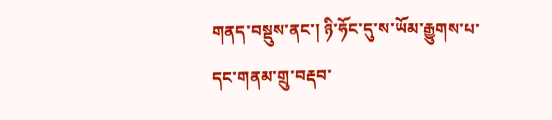གནད་བསྡུས་ནང་། ཉི་ཧོང་དུ་ས་ཡོམ་རྒྱུགས་པ་དང་གནམ་གྲུ་བརྡབ་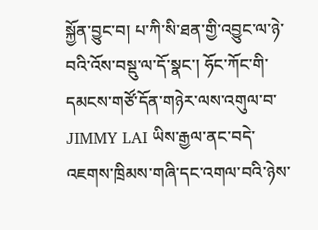སྐྱོན་བྱུང་བ། པ་ཀི་སི་ཐན་གྱི་འབྱུང་ལ་ཉེ་བའི་འོས་བསྡུ་ལ་དོ་སྣང་། ཧོང་ཀོང་གི་དམངས་གཙོ་དོན་གཉེར་ལས་འགུལ་བ་JIMMY LAI ཡིས་རྒྱལ་ནང་བདེ་འཇགས་ཁྲིམས་གཞི་དང་འགལ་བའི་ཉེས་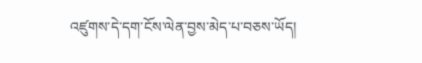འཛུགས་དེ་དག་ངོས་ལེན་བྱས་མེད་པ་བཅས་ཡོད།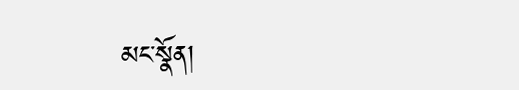མང་སྣོན།